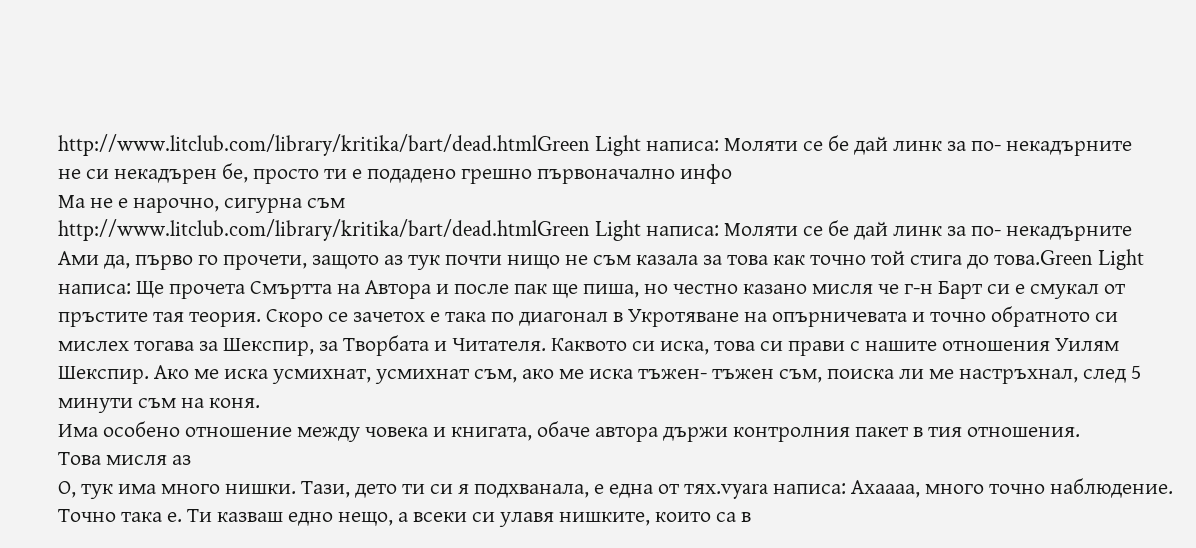http://www.litclub.com/library/kritika/bart/dead.htmlGreen Light написа: Моляти се бе дай линк за по- некадърните
не си некадърен бе, просто ти е подадено грешно първоначално инфо
Ма не е нарочно, сигурна съм
http://www.litclub.com/library/kritika/bart/dead.htmlGreen Light написа: Моляти се бе дай линк за по- некадърните
Ами да, първо го прочети, защото аз тук почти нищо не съм казала за това как точно той стига до това.Green Light написа: Ще прочета Смъртта на Автора и после пак ще пиша, но честно казано мисля че г-н Барт си е смукал от пръстите тая теория. Скоро се зачетох е така по диагонал в Укротяване на опърничевата и точно обратното си мислех тогава за Шекспир, за Творбата и Читателя. Каквото си иска, това си прави с нашите отношения Уилям Шекспир. Ако ме иска усмихнат, усмихнат съм, ако ме иска тъжен- тъжен съм, поиска ли ме настръхнал, след 5 минути съм на коня.
Има особено отношение между човека и книгата, обаче автора държи контролния пакет в тия отношения.
Това мисля аз
О, тук има много нишки. Тази, дето ти си я подхванала, е една от тях.vyara написа: Ахаааа, много точно наблюдение. Точно така е. Ти казваш едно нещо, а всеки си улавя нишките, които са в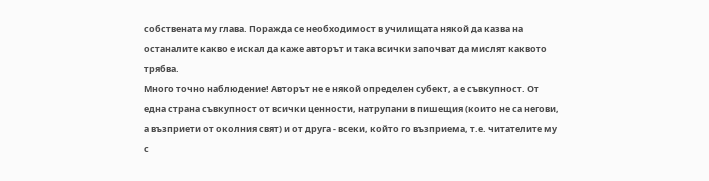собствената му глава. Поражда се необходимост в училищата някой да казва на останалите какво е искал да каже авторът и така всички започват да мислят каквото трябва.
Много точно наблюдение! Авторът не е някой определен субект, а е съвкупност. От една страна съвкупност от всички ценности, натрупани в пишещия (които не са негови, а възприети от околния свят) и от друга - всеки, който го възприема, т.е. читателите му с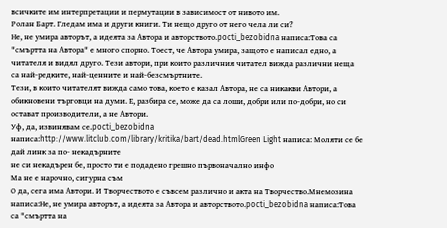всичките им интерпретации и пермутации в зависимост от нивото им.
Ролан Барт. Гледам има и други книги. Ти нещо друго от него чела ли си?
Не, не умира авторът, а идеята за Автора и авторството.pocti_bezobidna написа:Това са "смъртта на Автора" е много спорно. Тоест, че Автора умира, защото е написал едно, а читателя и видял друго. Тези автори, при които различния читател вижда различни неща са най-редките, най-ценните и най-безсмъртните.
Тези, в които читателят вижда само това, което е казал Автора, не са никакви Автори, а обикновени търговци на думи. Е, разбира се, може да са лоши, добри или по-добри, но си остават производители, а не Автори.
Уф, да, извинявам се.pocti_bezobidna написа:http://www.litclub.com/library/kritika/bart/dead.htmlGreen Light написа: Моляти се бе дай линк за по- некадърните
не си некадърен бе, просто ти е подадено грешно първоначално инфо
Ма не е нарочно, сигурна съм
О да, сега има Автори. И Творчеството е съвсем различно и акта на Творчество.Мнемозина написа:Не, не умира авторът, а идеята за Автора и авторството.pocti_bezobidna написа:Това са "смъртта на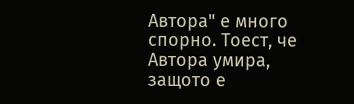Автора" е много спорно. Тоест, че Автора умира, защото е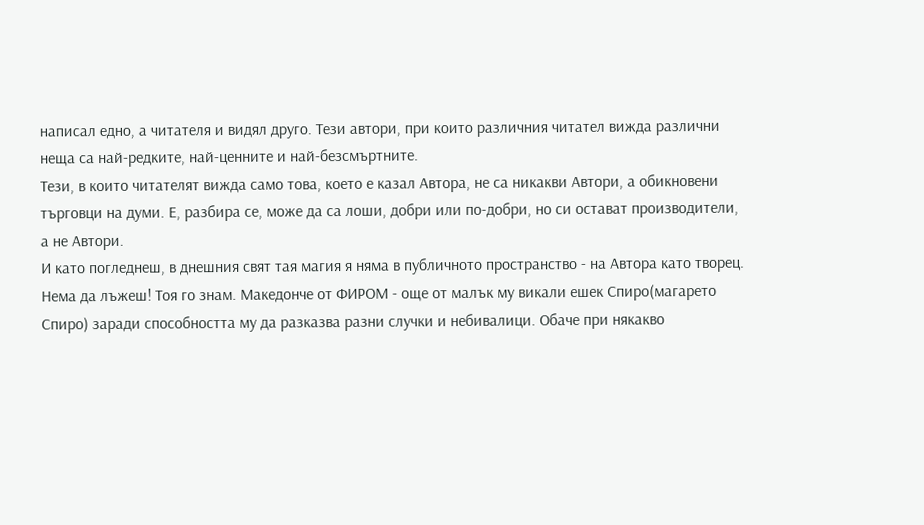написал едно, а читателя и видял друго. Тези автори, при които различния читател вижда различни неща са най-редките, най-ценните и най-безсмъртните.
Тези, в които читателят вижда само това, което е казал Автора, не са никакви Автори, а обикновени търговци на думи. Е, разбира се, може да са лоши, добри или по-добри, но си остават производители, а не Автори.
И като погледнеш, в днешния свят тая магия я няма в публичното пространство - на Автора като творец.
Нема да лъжеш! Тоя го знам. Македонче от ФИРОМ - още от малък му викали ешек Спиро(магарето Спиро) заради способността му да разказва разни случки и небивалици. Обаче при някакво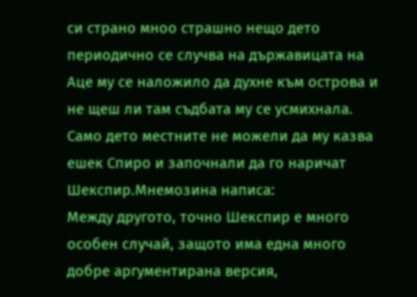си страно мноо страшно нещо дето периодично се случва на държавицата на Аце му се наложило да духне към острова и не щеш ли там съдбата му се усмихнала. Само дето местните не можели да му казва ешек Спиро и започнали да го наричат Шекспир.Мнемозина написа:
Между другото, точно Шекспир е много особен случай, защото има една много добре аргументирана версия,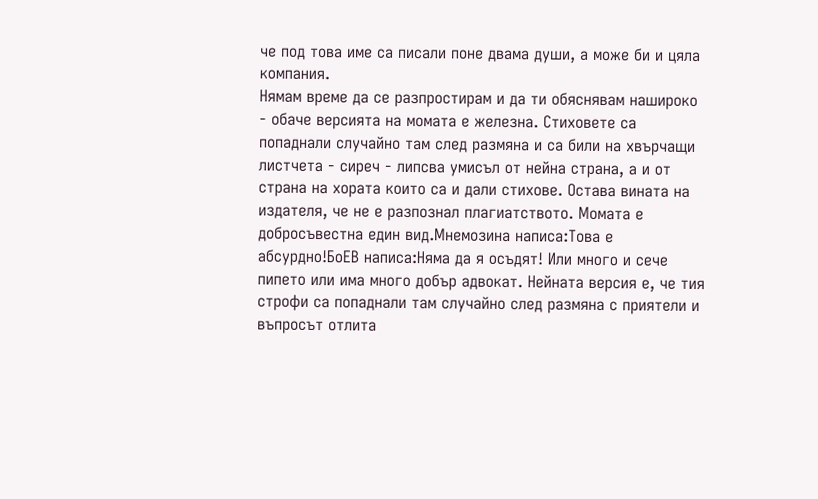че под това име са писали поне двама души, а може би и цяла компания.
Нямам време да се разпростирам и да ти обяснявам нашироко - обаче версията на момата е железна. Стиховете са попаднали случайно там след размяна и са били на хвърчащи листчета - сиреч - липсва умисъл от нейна страна, а и от страна на хората които са и дали стихове. Остава вината на издателя, че не е разпознал плагиатството. Момата е добросъвестна един вид.Мнемозина написа:Това е абсурдно!БоЕВ написа:Няма да я осъдят! Или много и сече пипето или има много добър адвокат. Нейната версия е, че тия строфи са попаднали там случайно след размяна с приятели и въпросът отлита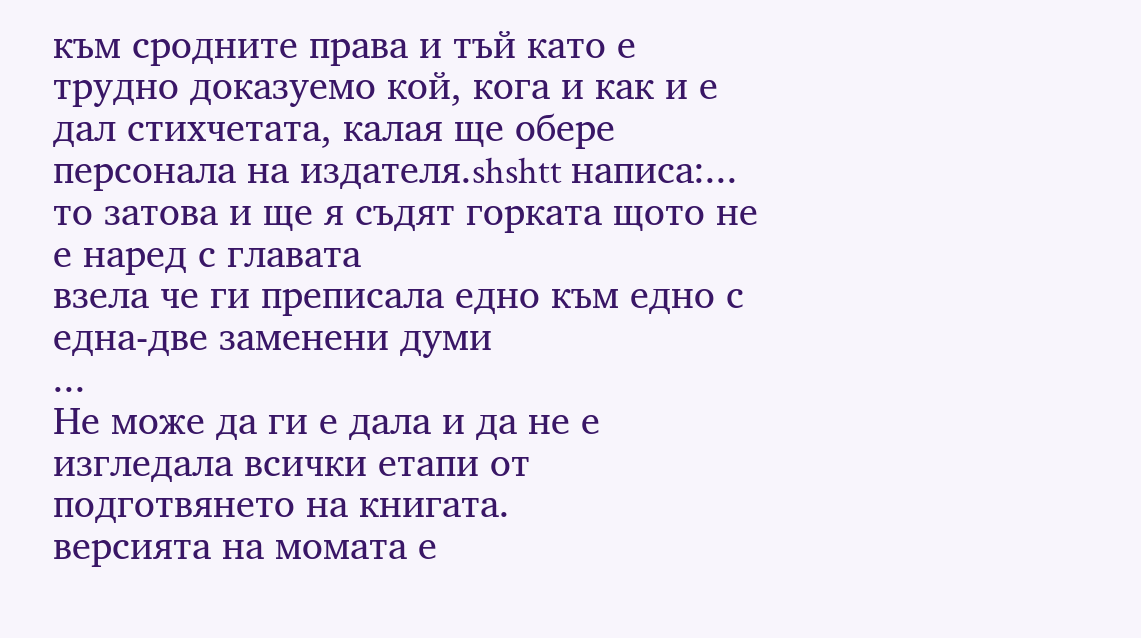към сродните права и тъй като е трудно доказуемо кой, кога и как и е дал стихчетата, калая ще обере персонала на издателя.shshtt написа:...
то затова и ще я съдят горката щото не е наред с главата
взела че ги преписала едно към едно с една-две заменени думи
...
Не може да ги е дала и да не е изгледала всички етапи от подготвянето на книгата.
версията на момата е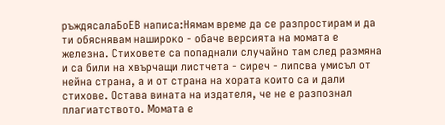ръждясалаБоЕВ написа:Нямам време да се разпростирам и да ти обяснявам нашироко - обаче версията на момата е железна. Стиховете са попаднали случайно там след размяна и са били на хвърчащи листчета - сиреч - липсва умисъл от нейна страна, а и от страна на хората които са и дали стихове. Остава вината на издателя, че не е разпознал плагиатството. Момата е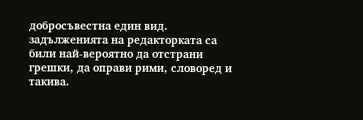добросъвестна един вид.
задълженията на редакторката са били най-вероятно да отстрани грешки, да оправи рими, словоред и такива.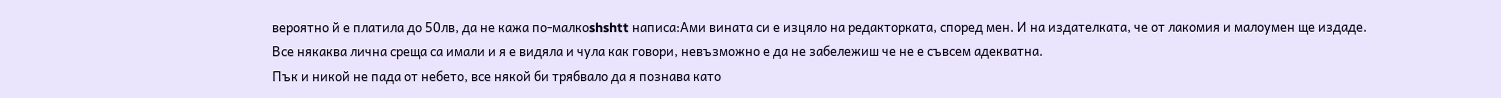вероятно й е платила до 50лв, да не кажа по-малкоshshtt написа:Ами вината си е изцяло на редакторката, според мен. И на издателката, че от лакомия и малоумен ще издаде.
Все някаква лична среща са имали и я е видяла и чула как говори, невъзможно е да не забележиш че не е съвсем адекватна.
Пък и никой не пада от небето, все някой би трябвало да я познава като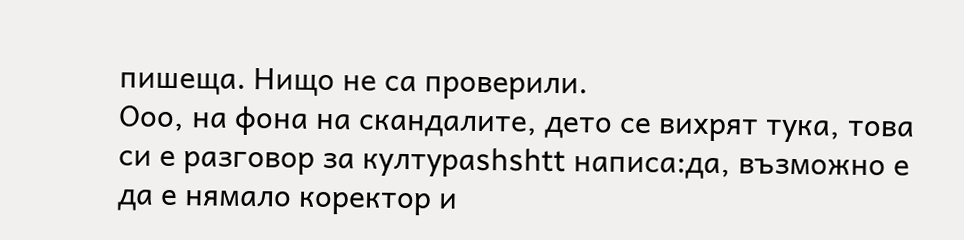пишеща. Нищо не са проверили.
Ооо, на фона на скандалите, дето се вихрят тука, това си е разговор за култураshshtt написа:да, възможно е да е нямало коректор и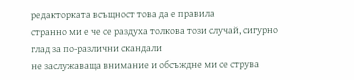редакторката всъщност това да е правила
странно ми е че се раздуха толкова този случай, сигурно глад за по-различни скандали
не заслужаваща внимание и обсъждне ми се струва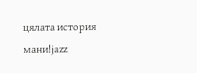цялата история
мани!jazz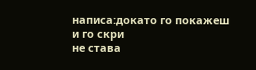написа:докато го покажеш
и го скри
не става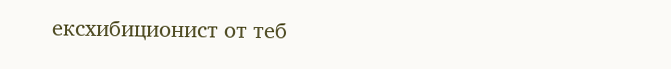ексхибиционист от теб